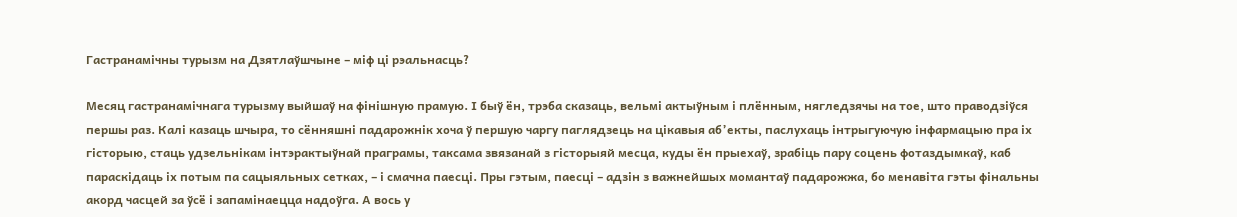Гастранамічны турызм на Дзятлаўшчыне – міф ці рэальнасць?

Месяц гастранамічнага турызму выйшаў на фінішную прамую. І быў ён, трэба сказаць, вельмі актыўным і плённым, нягледзячы на тое, што праводзіўся першы раз. Калі казаць шчыра, то сённяшні падарожнік хоча ў першую чаргу паглядзець на цікавыя аб’екты, паслухаць інтрыгуючую інфармацыю пра іх гісторыю, стаць удзельнікам інтэрактыўнай праграмы, таксама звязанай з гісторыяй месца, куды ён прыехаў, зрабіць пару соцень фотаздымкаў, каб параскідаць іх потым па сацыяльных сетках, – і смачна паесці. Пры гэтым, паесці – адзін з важнейшых момантаў падарожжа, бо менавіта гэты фінальны акорд часцей за ўсё і запамінаецца надоўга. А вось у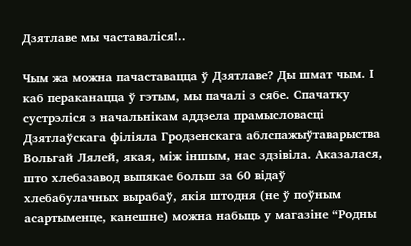Дзятлаве мы частаваліся!..

Чым жа можна пачаставацца ў Дзятлаве? Ды шмат чым. І каб пераканацца ў гэтым, мы пачалі з сябе. Спачатку сустрэліся з начальнікам аддзела прамысловасці Дзятлаўскага філіяла Гродзенскага аблспажыўтаварыства Вольгай Лялей, якая, між іншым, нас здзівіла. Аказалася, што хлебазавод выпякае больш за 60 відаў хлебабулачных вырабаў, якія штодня (не ў поўным асартыменце, канешне) можна набыць у магазіне “Родны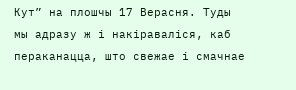Кут” на плошчы 17 Верасня. Туды мы адразу ж і накіраваліся, каб пераканацца, што свежае і смачнае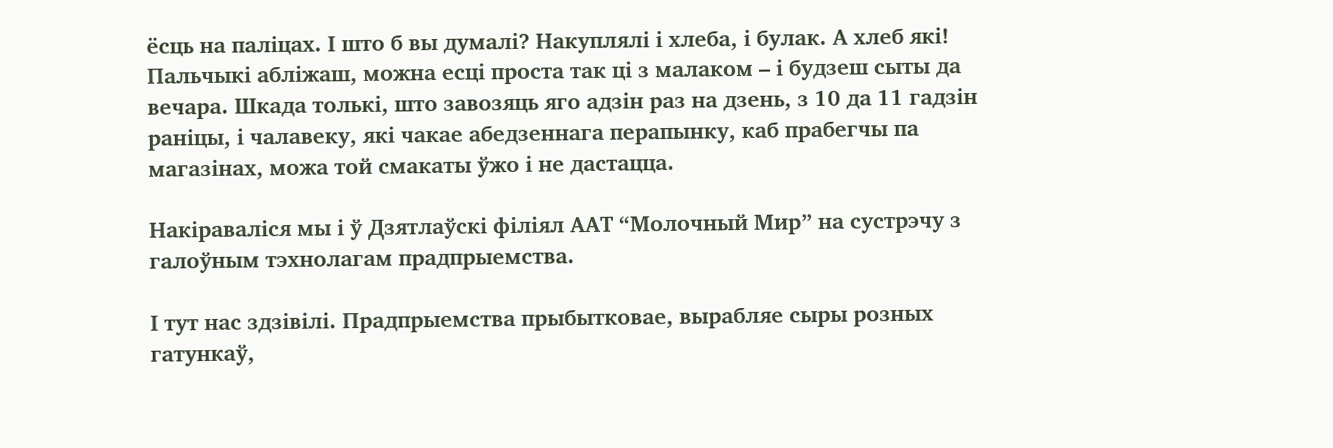ёсць на паліцах. І што б вы думалі? Накуплялі і хлеба, і булак. А хлеб які! Пальчыкі абліжаш, можна есці проста так ці з малаком – і будзеш сыты да вечара. Шкада толькі, што завозяць яго адзін раз на дзень, з 10 да 11 гадзін раніцы, і чалавеку, які чакае абедзеннага перапынку, каб прабегчы па магазінах, можа той смакаты ўжо і не дастацца.

Накіраваліся мы і ў Дзятлаўскі філіял ААТ “Молочный Мир” на сустрэчу з галоўным тэхнолагам прадпрыемства.

І тут нас здзівілі. Прадпрыемства прыбытковае, вырабляе сыры розных гатункаў,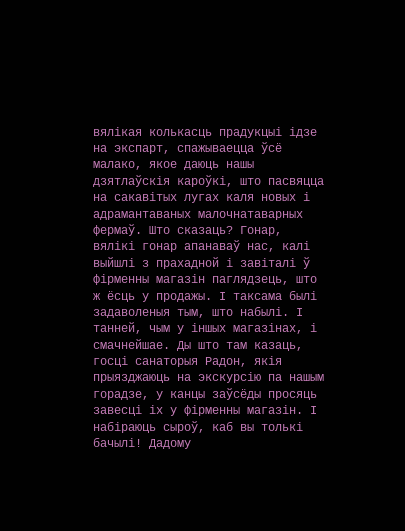вялікая колькасць прадукцыі ідзе на экспарт, спажываецца ўсё малако, якое даюць нашы дзятлаўскія кароўкі, што пасвяцца на сакавітых лугах каля новых і адрамантаваных малочнатаварных фермаў. Што сказаць? Гонар, вялікі гонар апанаваў нас, калі выйшлі з прахадной і завіталі ў фірменны магазін паглядзець, што ж ёсць у продажы. І таксама былі задаволеныя тым, што набылі. І танней, чым у іншых магазінах, і смачнейшае. Ды што там казаць, госці санаторыя Радон, якія прыязджаюць на экскурсію па нашым горадзе, у канцы заўсёды просяць завесці іх у фірменны магазін. І набіраюць сыроў, каб вы толькі бачылі! Дадому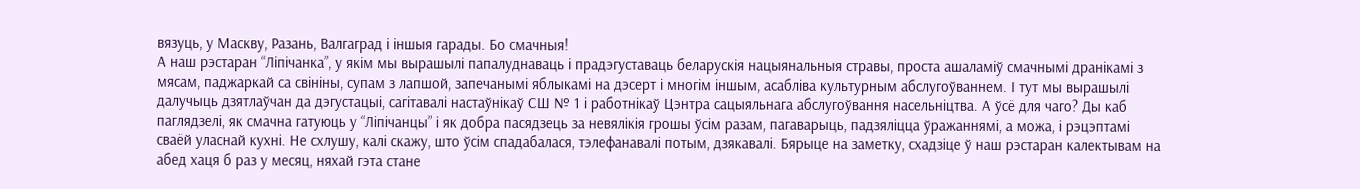вязуць, у Маскву, Разань, Валгаград і іншыя гарады. Бо смачныя!
А наш рэстаран “Ліпічанка”, у якім мы вырашылі папалуднаваць і прадэгуставаць беларускія нацыянальныя стравы, проста ашаламіў смачнымі дранікамі з мясам, паджаркай са свініны, супам з лапшой, запечанымі яблыкамі на дэсерт і многім іншым, асабліва культурным абслугоўваннем. І тут мы вырашылі далучыць дзятлаўчан да дэгустацыі, сагітавалі настаўнікаў СШ № 1 і работнікаў Цэнтра сацыяльнага абслугоўвання насельніцтва. А ўсё для чаго? Ды каб паглядзелі, як смачна гатуюць у “Ліпічанцы” і як добра пасядзець за невялікія грошы ўсім разам, пагаварыць, падзяліцца ўражаннямі, а можа, і рэцэптамі сваёй уласнай кухні. Не схлушу, калі скажу, што ўсім спадабалася, тэлефанавалі потым, дзякавалі. Бярыце на заметку, схадзіце ў наш рэстаран калектывам на абед хаця б раз у месяц, няхай гэта стане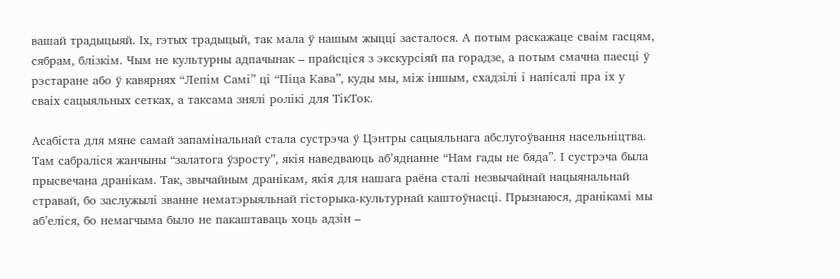вашай традыцыяй. Іх, гэтых традыцый, так мала ў нашым жыцці засталося. А потым раскажаце сваім гасцям, сябрам, блізкім. Чым не культурны адпачынак – прайсціся з экскурсіяй па горадзе, а потым смачна паесці ў рэстаране або ў кавярнях “Лепім Самі” ці “Піца Кава”, куды мы, між іншым, схадзілі і напісалі пра іх у сваіх сацыяльных сетках, а таксама знялі ролікі для ТікТок.

Асабіста для мяне самай запамінальнай стала сустрэча ў Цэнтры сацыяльнага абслугоўвання насельніцтва. Там сабраліся жанчыны “залатога ўзросту”, якія наведваюць аб’яднанне “Нам гады не бяда”. І сустрэча была прысвечана дранікам. Так, звычайным дранікам, якія для нашага раёна сталі незвычайнай нацыянальнай стравай, бо заслужылі званне нематэрыяльнай гісторыка-культурнай каштоўнасці. Прызнаюся, дранікамі мы аб’еліся, бо немагчыма было не пакаштаваць хоць адзін –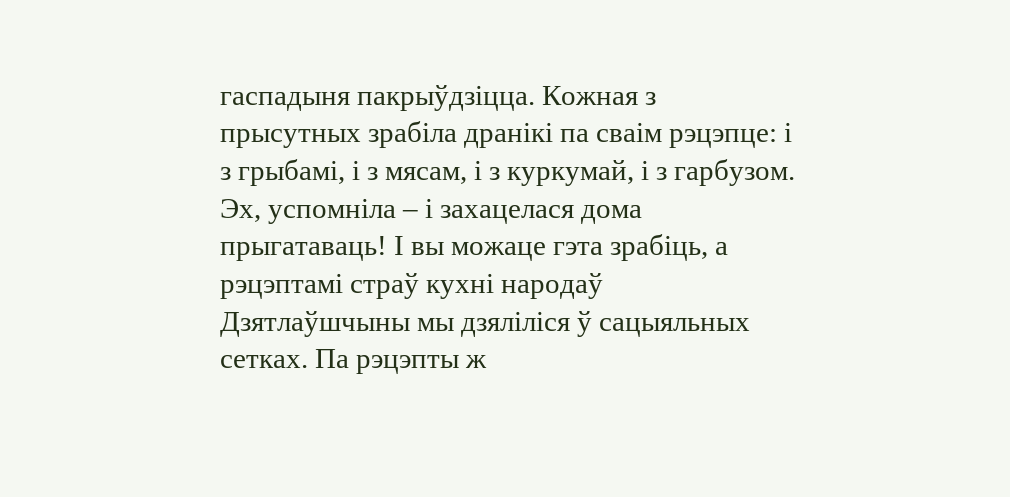гаспадыня пакрыўдзіцца. Кожная з прысутных зрабіла дранікі па сваім рэцэпце: і з грыбамі, і з мясам, і з куркумай, і з гарбузом. Эх, успомніла – і захацелася дома прыгатаваць! І вы можаце гэта зрабіць, а рэцэптамі страў кухні народаў Дзятлаўшчыны мы дзяліліся ў сацыяльных сетках. Па рэцэпты ж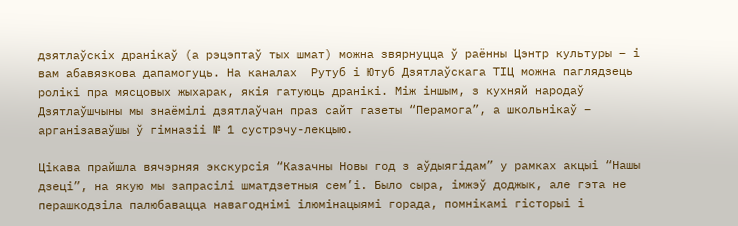дзятлаўскіх дранікаў (а рэцэптаў тых шмат) можна звярнуцца ў раённы Цэнтр культуры – і вам абавязкова дапамогуць. На каналах  Рутуб і Ютуб Дзятлаўскага ТІЦ можна паглядзець ролікі пра мясцовых жыхарак, якія гатуюць дранікі. Між іншым, з кухняй народаў Дзятлаўшчыны мы знаёмілі дзятлаўчан праз сайт газеты “Перамога”, а школьнікаў – арганізаваўшы ў гімназіі № 1 сустрэчу-лекцыю.

Цікава прайшла вячэрняя экскурсія “Казачны Новы год з аўдыягідам” у рамках акцыі “Нашы дзеці”, на якую мы запрасілі шматдзетныя сем’і. Было сыра, імжэў доджык, але гэта не перашкодзіла палюбавацца навагоднімі ілюмінацыямі горада, помнікамі гісторыі і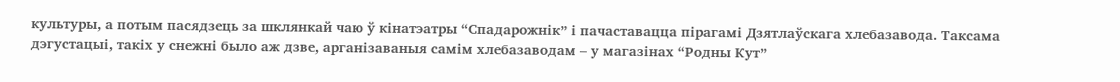культуры, а потым пасядзець за шклянкай чаю ў кінатэатры “Спадарожнік” і пачаставацца пірагамі Дзятлаўскага хлебазавода. Таксама дэгустацыі, такіх у снежні было аж дзве, арганізаваныя самім хлебазаводам – у магазінах “Родны Кут”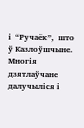і  “Ручаёк”,  што ў Казлоўшчыне. Многія дзятлаўчане далучыліся і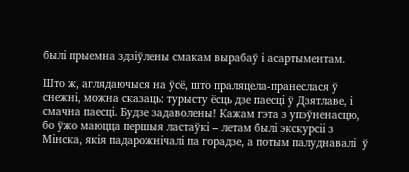былі прыемна здзіўлены смакам вырабаў і асартыментам.

Што ж, аглядаючыся на ўсё, што праляцела-пранеслася ў снежні, можна сказаць: турысту ёсць дзе паесці ў Дзятлаве, і смачна паесці. Будзе задаволены! Кажам гэта з упэўненасцю, бо ўжо маюцца першыя ластаўкі – летам былі экскурсіі з Мінска, якія падарожнічалі па горадзе, а потым палуднавалі  ў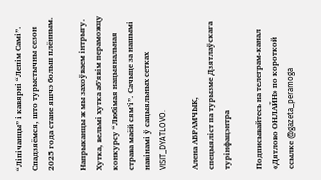“Ліпічанцы” і кавярні “Лепім Самі”. Спадзяёмся, што турыстычны сезон 2025 года стане яшчэ больш плённым.

Напрыканцы ж мы захоўваем інтрыгу. Хутка, вельмі хутка аб’явім пераможцу конкурсу “Любімая нацыянальная страва маёй сям’і”. Сачыце за нашымі навінамі ў сацыяльных сетках VISIT_DYATLOVO.

Алена АБРАМЧЫК,
спецыяліст па турызме Дзятлаўскага турінфацэнтра

Подписывайтесь на телеграм-канал «Дятлово ОНЛАЙН» по короткой ссылке @gazeta_peramoga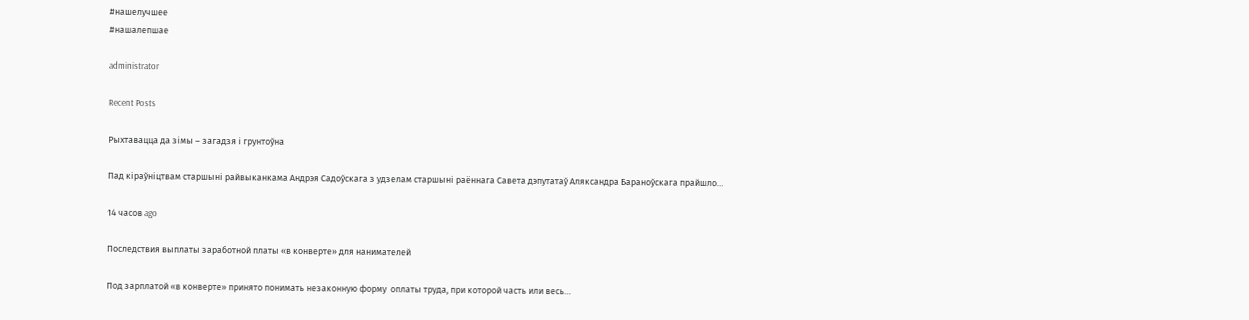#нашелучшее
#нашалепшае

administrator

Recent Posts

Рыхтавацца да зімы – загадзя і грунтоўна

Пад кіраўніцтвам старшыні райвыканкама Андрэя Садоўскага з удзелам старшыні раённага Савета дэпутатаў Аляксандра Бараноўскага прайшло…

14 часов ago

Последствия выплаты заработной платы «в конверте» для нанимателей

Под зарплатой «в конверте» принято понимать незаконную форму  оплаты труда, при которой часть или весь…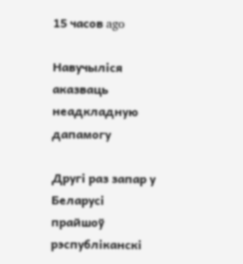15 часов ago

Навучыліся аказваць неадкладную дапамогу

Другі раз запар у Беларусі прайшоў рэспубліканскі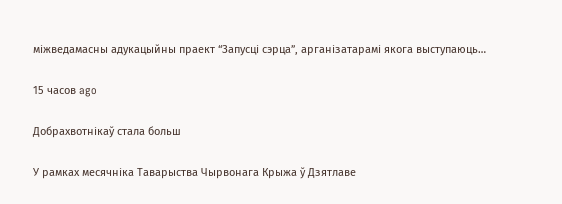міжведамасны адукацыйны праект “Запусці сэрца”, арганізатарамі якога выступаюць…

15 часов ago

Добрахвотнікаў стала больш

У рамках месячніка Таварыства Чырвонага Крыжа ў Дзятлаве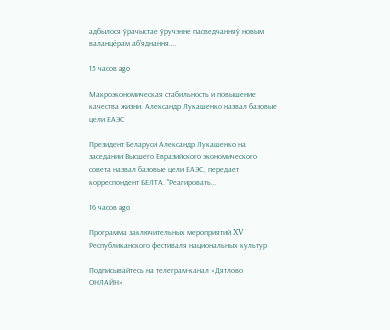адбылося ўрачыстае ўручэнне пасведчанняў новым валанцёрам аб’яднання.…

15 часов ago

Макроэкономическая стабильность и повышение качества жизни. Александр Лукашенко назвал базовые цели ЕАЭС

Президент Беларуси Александр Лукашенко на заседании Высшего Евразийского экономического совета назвал базовые цели ЕАЭС, передает корреспондент БЕЛТА. "Реагировать…

16 часов ago

Программа заключительных мероприятий XV Республиканского фестиваля национальных культур

Подписывайтесь на телеграм-канал «Дятлово ОНЛАЙН»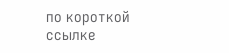по короткой ссылке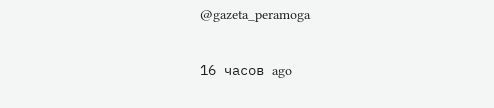@gazeta_peramoga

16 часов ago